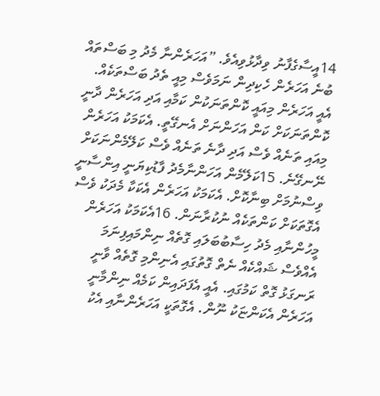14އީސާގެފާނު ވިދާޅުވިއެވެ. ”އަހަރެންނާ މެދު މި ބަސްތައް ބުނެ އަހަރެން ހެކިދިން ނަމަވެސް މިއީ ތެދު ބަސްތަކެއް. އެއީ އަހަރެން މިއައީ ކޮންތަނަކުން ކަމާއި އަދި އަހަރެން ދާނީ ކޮންތަނަކަށް ކަން އަހަންނަށް އެނގޭތީ. އެކަމަކު އަހަރެން މިއައި ތަނެއް ވެސް އަދި ދާނެ ތަނެއް ވެސް ކަލޭމެންނަކަށް ނޭނގޭނެ. 15ކަލޭމެން އަހަންނާމެދު ފާޑުކިޔަނީ އިންސާނީ ވިސްނުމަށް ބިނާކޮށް. އެކަމަކު އަހަރެން އެކަކާ މެދަކު ވެސް އެގޮތަކަށް ކަންތަކެއް ނުކުރާނަން. 16އެކަމަކު އަހަރެން މީހުންނާއި މެދު ހިސާބުބަލައި ގޮތެއް ނިންމައިފިނަމަ އެއްވެސް ޝައްކެއް ނެތް ގޮތުގައި އެނިންމި ގޮތެއް ވާނީ ރަނގަޅު ގޮތް ކަމުގައި. އެއީ އެފަދައިން ކަމެއް ނިންމާނީ އަހަރެން އެކަންޏަކު ނޫން. އެގޮތަކީ އަހަރެންނާއި އެކު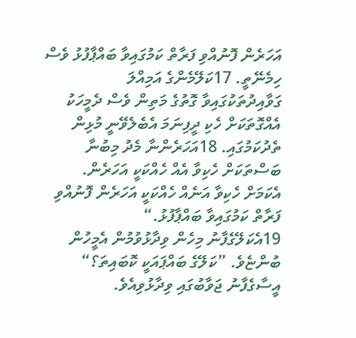އަހަރެން ފޮނުއްވި ފަރާތް ކަމުގައިވާ ބައްޕާފުޅު ވެސް ހިމެނޭތީ. 17ކަލޭމެންގެ އަމިއްލަ ގަވާއިދުތަކުގައިވާ ގޮތުގެ މަތިން ވެސް ދެމީހަކު އެއްގޮތަކަށް ހެކި ދީފިނަމަ އެބެލެވޭނީ މުޅިން ތެދުކަމުގައި. 18އަހަރެންނާ މެދު މިބުނާ ބަސްތަކަށް ހެކިވާ އެއް ހެއްކަކީ އަހަރެން. އެކަމަށް ހެކިވާ އަނެއް ހެއްކަކީ އަހަރެން ފޮނުއްވި ފަރާތް ކަމުގައިވާ ބައްޕާފުޅު.“
19އެކަލޭގެފާނު މިހެން ވިދާޅުވުމުން އެމީހުން ބުންޏެވެ. ”ކަލޭގެ ބައްޕައަކީ ކޮބައިތަ؟“
އީސާގެފާނު ޖަވާބުގައި ވިދާޅުވިއެވެ.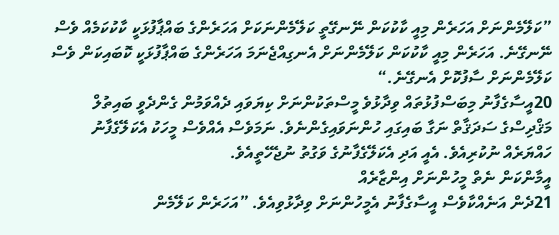”ކަލޭމެންނަށް އަހަރެން މިއީ ކާކުކަން ނޭނގޭތީ ކަލޭމެންނަކަށް އަހަރެންގެ ބައްޕާފުޅަކީ ކާކުކަމެއް ވެސް ނޭނގޭނެ. އަހަރެން މިއީ ކާކުކަން ކަލޭމެންނަށް އެނގިއްޖެނަމަ އަހަރެންގެ ބައްޕާފުޅަކީ ކޮބައިކަން ވެސް ކަލޭމެންނަށް ސާފުކޮށް އެނގޭނެ.“
20އީސާގެފާނު މިބަސްފުޅުތައް ވިދާޅުވެ މީސްތަކުންނަށް ކިޔަވައި ދެއްވަމުން ގެންދެވީ ބައިތުލް މަޤްދިސްގެ ސަދަޤާތް ނަގާ ބައިގައި ހުންނަވައިގެންނެވެ. ނަމަވެސް އެއްވެސް މީހަކު އެކަލޭގެފާނު ހައްޔަރެއް ނުކުރިއެވެ. އެއީ އަދި އެކަލޭގެފާނުގެ ވަގުތު ނުޖެހޭތީއެވެ.
އީމާންކަން ނެތް މީހުންނަށް އިންޒާރެއް
21ދެން އަނެއްކާވެސް އީސާގެފާނު އެމީހުންނަށް ވިދާޅުވިއެވެ. ”އަހަރެން ކަލޭމެން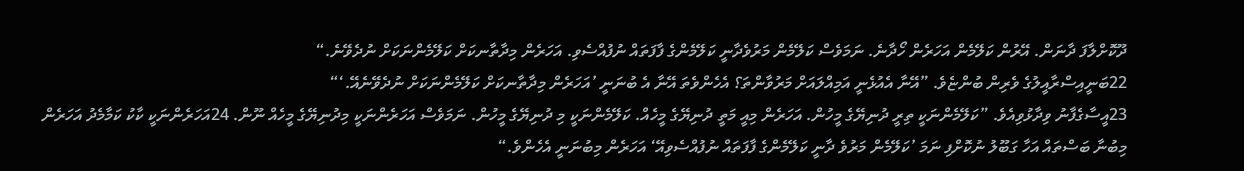ދޫކޮށްލާފަ ދާނަން. އޭރުން ކަލޭމެން އަހަރެން ހޯދާނެ. ނަމަވެސް ކަލޭމެން މަރުވެދާނީ ކަލޭމެންގެ ފާފަތައް ނުފުއްސެވި. އަހަރެން މިދާތާނކަށް ކަލޭމެންނަކަށް ނުދެވޭނެ.“
22ބަނީއިސްރާއީލުގެ ވެރިން ބުންޏެވެ. ”އޭނާ އެއުޅެނީ އަމިއްލައަށް މަރުވާންތަ؟ އެހެންވެތަ އޭނާ އެ ބުނަނީ ’އަހަރެން މިދާތާނކަށް ކަލޭމެންނަކަށް ނުދެވޭނެއޭ.‘“
23އީސާގެފާނު ވިދާޅުވިއެވެ. ”ކަލޭމެންނަކީ ތިރީ ދުނިޔޭގެ މީހުން. އަހަރެން މިއީ މަތީ ދުނިޔޭގެ މީހެއް. ކަލޭމެންނަކީ މި ދުނިޔޭގެ މީހުން. ނަމަވެސް އަހަރެންނަކީ މިދުނިޔޭގެ މީހެއް ނޫން. 24އަހަރެންނަކީ ކާކު ކަމާމެދު އަހަރެން މިބުނާ ބަސްތައް އަހާ ގަބޫލު ނުކޮށްފި ނަމަ ’ކަލޭމެން މަރުވެ ދާނީ ކަލޭމެންގެ ފާފަތައް ނުފުއްސެވިއޭ‘ އަހަރެން މިބުނަނީ އެހެންވެ.“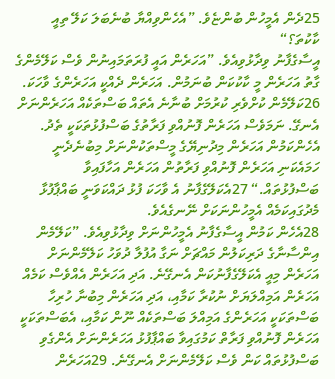25ދެން އެމީހުން ބުންޏެވެ. ”އެހެންވިއްޔާ ބުނެބަލަ ކަލޭ ތިއީ ކާކުތަ؟“
އީސާގެފާނު ވިދާޅުވިއެވެ. ”އަހަރެން އައީ ފުރަތަމައިނުން ވެސް ކަލޭމެންގެ ގާތު އަހަރެން މީ ކާކުކަން ބުނަމުން. އަހަރެން ދެއްކީ އަހަރެންގެ ވާހަކަ. 26ކަލޭމެން ކުށްވެރި ކުރުމަށް ބުނާނެ އެތައް ބަސްތަކެއް އަހަރެންނަށް އެނގޭ. ނަމަވެސް އަހަރެން ފޮނުއްވި ފަރާތުގެ ބަސްފުޅުތަކަކީ ތެދު. އެހެންކަމުން އަހަރެން މިދުނިޔޭގެ މީސްތަކުންނަށް މިބުނެދެނީ ހަމައެކަނި އަހަރެން ފޮނުއްވި ފަރާތުން އަހަރެން އަހާފައިވާ ބަސްފުޅުތައް.“ 27އެކަލޭގެފާނު އެ ވާހަކަ ފުޅު ދައްކަވަނީ ބައްޕާފުޅާ މެދުގައިކަމެއް އެމީހުންނަކަށް ނޭނގެއެވެ.
28އެހެން ކަމުން އީސާގެފާނު އެމީހުންނަށް ވިދާޅުވިއެވެ. ”ކަލޭމެން އިންސާނާގެ ދަރިކަލުން މައްޗަށް ނަގާ އުފުލާ ދުވަހު ކަލޭމެންނަށް އަހަރެން މިއީ އެކަލޭގެފާނުކަން އެނގޭނެ. އަދި އަހަރެން އެއްވެސް ކަމެއް އަހަރެން އަމިއްލަޔަށް ނުކުރާ ކަމާއި، އަދި އަހަރެން މިބުނާ ހުރިހާ ބަސްތަކަކީ އަހަރެންގެ އަމިއްލަ ބަސްތަކެއް ނޫން ކަމާއި، އެބަސްތަކަކީ އަހަރެން ފޮނުއްވި ފަރާތް ކަމުގައިވާ ބައްޕާފުޅު އަހަރެންނަށް އެންގެވި ބަސްފުޅުތައް ކަން ވެސް ކަލޭމެންނަށް އެނގޭނެ. 29އަހަރެން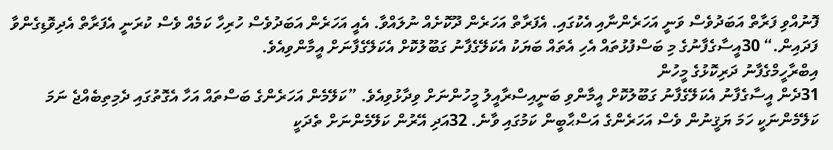ފޮނުއްވި ފަރާތް އަބަދުވެސް ވަނީ އަހަރެންނާއި އެކުގައި. އެފަރާތް އަހަރެން ދޫކޮށެއް ނުލައްވާ. އެއީ އަހަރެން އަބަދުވެސް ހުރިހާ ކަމެއް ވެސް ކުރަނީ އެފަރާތް އެދިވޮޑިގެންވާ ފަދައިން.“ 30އީސާގެފާނުގެ މި ބަސްފުޅުތައް އެހި އެތައް ބަޔަކު އެކަލޭގެފާނު ގަބޫލުކޮށް އެކަލޭގެފާނަށް އީމާންވިއެވެ.
އިބްރާހީމްގެފާނު ދަރިކޮޅުގެ މީހުން
31ދެން އީސާގެފާނު އެކަލޭގެފާނު ގަބޫލުކޮށް އީމާންވި ބަނީއިސްރާއީލު މީހުންނަށް ވިދާޅުވިއެވެ. ”ކަލޭމެން އަހަރެންގެ ބަސްތައް އަހާ އެގޮތުގައި ދެމިތިބެއްޖެ ނަމަ ކަލޭމެންނަކީ ހަމަ ޔަޤީނުން ވެސް އަހަރެންގެ އަސްޙާބީން ކަމުގައި ވާނެ. 32އަދި އޭރުން ކަލޭމެންނަށް ތެދަކީ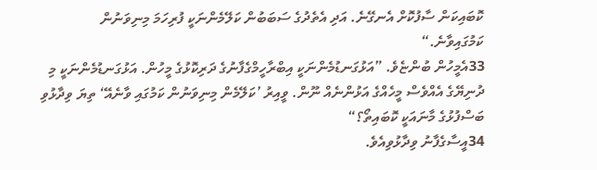ކޮބައިކަން ސާފުކޮށް އެނގޭނެ. އަދި އެތެދުގެ ސަބަބުން ކަލޭމެންނަކީ ފުރިހަމަ މިނިވަނުން ކަމުގައިވާނެ.“
33އެމީހުން ބުންޏެވެ. ”އަޅުގަނޑުމެންނަކީ އިބްރާހީމްގެފާނުގެ ދަރިކޮޅުގެ މީހުން. އަޅުގަނޑުމެންނަކީ މި ދުނިޔޭގެ އެއްވެސް މީހެއްގެ އަޅުންނެއް ނޫން. ވީއިރު ’ކަލޭމެން މިނިވަނުން ކަމުގައި ވާނެއޭ‘ ތިޔަ ވިދާޅުވި ބަސްފުޅުގެ މާނައަކީ ކޮބައިތޯ؟“
34އީސާގެފާނު ވިދާޅުވިއެވެ.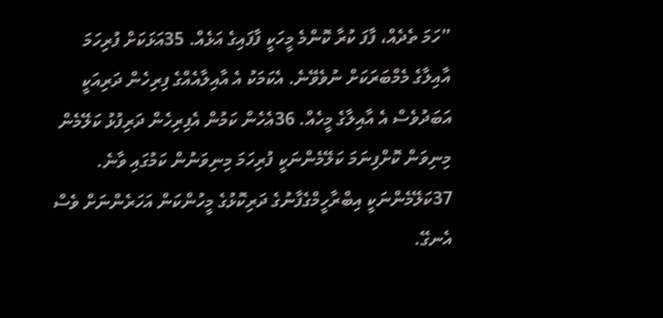”ހަމަ ތެދެއް، ފާފަ ކުރާ ކޮންމެ މީހަކީ ފާފައިގެ އަޅެއް. 35އަޅަކަށް ފުރިހަމަ އާއިލާގެ މެމްބަރަކަށް ނުވެވޭނެ. އެކަމަކު އެ އާއިލާއެއްގެ ފިރިހެން ދަރިއަކީ އަބަދުވެސް އެ އާއިލާގެ މީހެއް. 36އެހެން ކަމުން އެފިރިހެން ދަރިފުޅު ކަލޭމެން މިނިވަން ކޮށްފިނަމަ ކަލޭމެންނަކީ ފުރިހަމަ މިނިވަނުން ކަމުގައި ވާނެ. 37ކަލޭމެންނަކީ އިބްރާހީމްގެފާނުގެ ދަރިކޮޅުގެ މީހުންކަން އަހަރެންނަށް ވެސް އެނގޭ.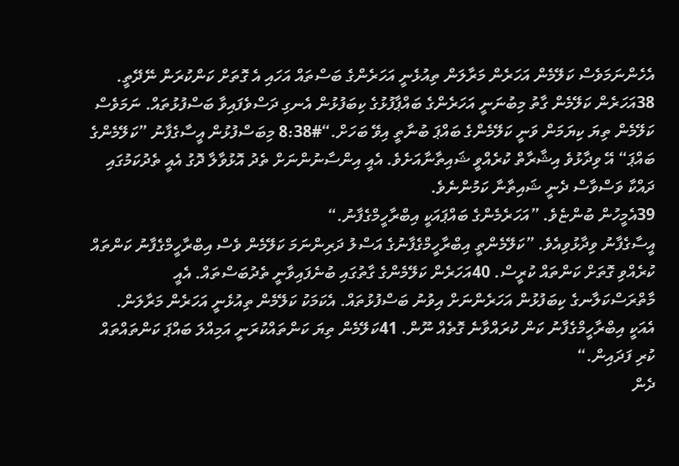އެހެންނަމަވެސް ކަލޭމެން އަހަރެން މަރާލަން ތިއުޅެނީ އަހަރެންގެ ބަސްތައް އަހައި އެ ގޮތަށް ކަންކުރަން ނޭދޭތީ. 38އަހަރެން ކަލޭމެން ގާތު މިބުނަނީ އަހަރެންގެ ބައްޕާފުޅުގެ ކިބަފުޅުން އެނގި ދަސްވެފައިވާ ބަސްފުޅުތައް. ނަމަވެސް ކަލޭމެން ތިޔަ ކިޔަމަން ވަނީ ކަލޭމެންގެ ބައްޕަ ބުނާތީ އިވޭ ބަހަށް.“#8:38 މިބަސްފުޅުން އީސާގެފާނު ”ކަލޭމެންގެ ބައްޕަ“ އޭ ވިދާޅުވެ އިޝާރާތް ކުރެއްވީ ޝައިތާނާއަށެވެ. އެއީ އިންސާނުންނަށް ތެދު އޮޅުވާލާ ދޮގު އެއީ ތެދުކަމުގައި ދައްކާ ވަސްވާސް ދެނީ ޝައިތާނާ ކަމުންނެވެ.
39އެމީހުން ބުންޏެވެ. ”އަހަރެމެންގެ ބައްޕައަކީ އިބްރާހީމްގެފާނު.“
އީސާގެފާނު ވިދާޅުވިއެވެ. ”ކަލޭމެންތީ އިބްރާހީމްގެފާނުގެ އަސްލު ދަރިންނަމަ ކަލޭމެން ވެސް އިބްރާހީމްގެފާނު ކަންތައް ކުރެއްވި ގޮތަށް ކަންތައް ކުރީސް. 40އަހަރެން ކަލޭމެންގެ ގާތުގައި ބުނެފައިވާނީ ތެދުބަސްތައް. އެއީ މާތްރަސްކަލާނގެ ކިބަފުޅުން އަހަރެންނަށް އިވުނު ބަސްފުޅުތައް. އެކަމަކު ކަލޭމެން ތިއުޅެނީ އަހަރެން މަރާލަން. އެއަކީ އިބްރާހީމްގެފާނު ކަން ކުރައްވާނެ ގޮތެއް ނޫން. 41ކަލޭމެން ތިޔަ ކަންތައްކުރަނީ އަމިއްލަ ބައްޕަ ކަންތައްތައް ކުރި ފަދައިން.“
ދެން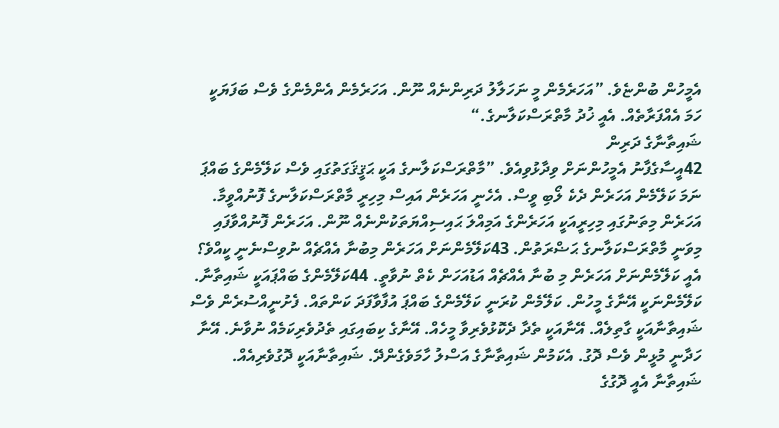އެމީހުން ބުންޏެވެ. ”އަހަރެމެން މީ ނަހަލާލު ދަރިންނެއް ނޫން. އަހަރެމެން އެންމެންގެ ވެސް ބަފަޔަކީ ހަމަ އެއްފަރާތެއް. އެއީ ޚުދު މާތްރަސްކަލާނގެ.“
ޝައިތާނާގެ ދަރިން
42އީސާގެފާނު އެމީހުންނަށް ވިދާޅުވިއެވެ. ”މާތްރަސްކަލާނގެ އަކީ ޙަޤީޤަގަތުގައި ވެސް ކަލޭމެންގެ ބައްޕަ ނަމަ ކަލޭމެން އަހަރެން ދެކެ ލޯބި ވީސް. އެހެނީ އަހަރެން އައިސް މިހިރީ މާތްރަސްކަލާނގެ ފޮނުއްވީމާ. އަހަރެން މިތަނުގައި މިހިރީއަކީ އަހަރެންގެ އަމިއްލަ ޙައިސިއްޔަތަކުންނެއް ނޫން. އަހަރެން ފޮނުއްވާފައި މިވަނީ މާތްރަސްކަލާނގެ ޙަޟްރަތުން. 43ކަލޭމެންނަށް އަހަރެން މިބުނާ އެއްޗެއް ނުވިސްނެނީ ކީއްވެ؟ އެއީ ކަލޭމެންނަށް އަހަރެން މި ބުނާ އެއްޗެއް އަޑުއަހަން ކެތް ނުވާތީ. 44ކަލޭމެންގެ ބައްޕައަކީ ޝައިތާނާ. ކަލޭމެންނަކީ އޭނާގެ މީހުން. ކަލޭމެން ކުރަނީ ކަލޭމެންގެ ބައްޕަ އުފާވާފަދަ ކަންތައް. ފެށުނީއްސުރެން ވެސް ޝައިތާނާއަކީ ގާތިލެއް. އޭނާއަކީ ތެދާ ދެކޮޅުވެރިވާ މީހެއް. އޭނާގެ ކިބައިގައި ތެދުވެރިކަމެއް ނުވާނެ. އޭނާ ހަދާނީ މުޅީން ވެސް ދޮގު. އެކަމުން ޝައިތާނާގެ އަސްލު ހާމަވެގެންދޭ. ޝައިތާނާއަކީ ދޮގުވެރިއެއް. ޝައިތާނާ އެއީ ދޮގުގެ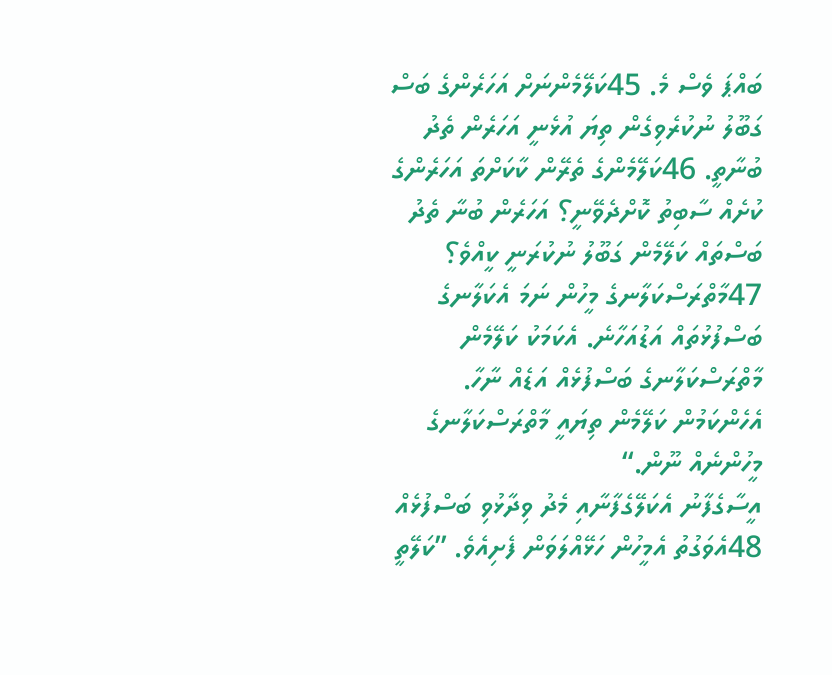ބައްޕަ ވެސް މެ. 45ކަލޭމެންނަށް އަހަރެންގެ ބަސް ގަބޫލު ނުކުރެވިގެން ތިޔަ އުޅެނީ އަހަރެން ތެދު ބުނާތީ. 46ކަލޭމެންގެ ތެރޭން ކާކަށްތަ އަހަރެންގެ ކުށެއް ސާބިތު ކޮށްދެވޭނީ؟ އަހަރެން ބުނާ ތެދު ބަސްތައް ކަލޭމެން ގަބޫލު ނުކުރަނީ ކީއްވެ؟ 47މާތްރަސްކަލާނގެ މީހުން ނަމަ އެކަލާނގެ ބަސްފުޅުތައް އަޑުއަހާނެ. އެކަމަކު ކަލޭމެން މާތްރަސްކަލާނގެ ބަސްފުޅެއް އަޑެއް ނާހާ. އެހެންކަމުން ކަލޭމެން ތިޔައީ މާތްރަސްކަލާނގެ މީހުންނެއް ނޫން.“
އީސާގެފާނު އެކަލޭގެފާނާއި މެދު ވިދާޅުވި ބަސްފުޅެއް
48އެވަގުތު އެމީހުން ހަޅޭއްލަވަން ފެށިއެވެ. ”ކަލޭތީ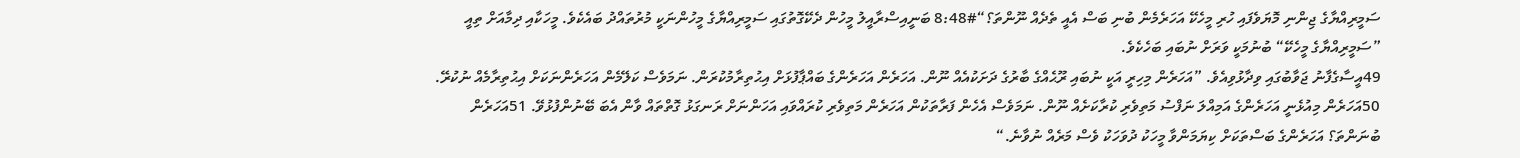ސަމީރިއްޔާގެ ޖިންނި މޮޔަވެފައި ހުރި މީހެކޭ އަހަރެމެން ބުނި ބަސް އެއީ ތެދެއް ނޫންތަ؟“#8:48 ބަނީއިސްރާއީލު މީހުން ދެކޭގޮތުގައި ސަމީރިއްޔާގެ މީހުންނަކީ މުރުތައްދު ބައެކެވެ. މީހަކާއި ދިމާއަށް ތިއީ ”ސަމީރިއްޔާގެ މީހެކޭ“ ބުނުމަކީ ވަރަށް ނުބައި ބަހެކެވެ.
49އީސާގެފާނު ޖަވާބުގައި ވިދާޅުވިއެވެ. ”އަހަރެން މިހިރީ އަކީ ނުބައި ރޫޙެއްގެ ބާރުގެ ދަށަކުއެއް ނޫން. އަހަރެން އަހަރެންގެ ބައްޕާފުޅަށް އިޙުތިރާމުކުރަން. ނަމަވެސް ކަލޭމެން އަހަރެންނަކަށް އިޙުތިރާމެއް ނުކުރޭ. 50އަހަރެން މިއުޅެނީ އަހަރެންގެ އަމިއްލަ ނަފްސު މަތިވެރި ކުރާކަށެއް ނޫން. ނަމަވެސް އެހެން ފަރާތަކުން އަހަރެން މަތިވެރި ކުރައްވައި އަހަންނަށް ރަނގަޅު ގޮތްތައް ވާން އެބަ ބޭނުންފުޅުވޭ. 51އަހަރެން ބުނަންތަ؟ އަހަރެންގެ ބަސްތަކަށް ކިޔަމަންވާ މީހަކު ދުވަހަކު ވެސް މަރެއް ނުވާނެ.“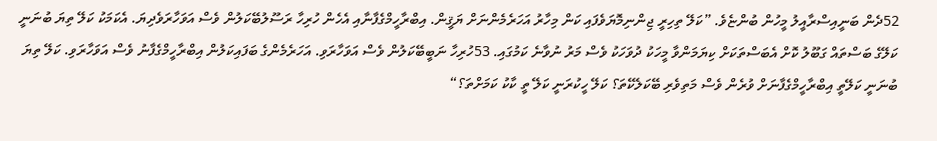52ދެން ބަނީއިސްރާއީލު މީހުން ބުންޏެވެ. ”ކަލޭ ތިހިރީ ޖިންނިމޮޔަވެފައި ކަން މިހާރު އަހަރެމެންނަށް ޔަޤީން. އިބްރާހީމްގެފާނާއި އެހެން ހުރިހާ ރަސޫލުބޭކަލުން ވެސް އަވަހާރަވެދިޔަ. އެކަމަކު ކަލޭ ތިޔަ ބުނަނީ ކަލޭގެ ބަސްތައް ގަބޫލު ކޮށް އެބަސްތަކަށް ކިޔަމަންވާ މީހަކު ދުވަހަކު ވެސް މަރު ނުވާނެ ކަމުގައި. 53ހުރިހާ ނަބީބޭކަލުން ވެސް އަވަހާރަވި. އަހަރެމެންގެ ބަފައިކަލުން އިބްރާހީމްގެފާނު ވެސް އަވަހާރަވި. ކަލޭ ތިޔަ ބުނަނީ ކަލޭތީ އިބްރާހީމްގެފާނަށް ވުރެން ވެސް މަތިވެރި ބޭކަލެކޭތަ؟ ކަލޭ ހީކުރަނީ ކަލޭ ތީ ކާކު ކަމަށްތަ؟“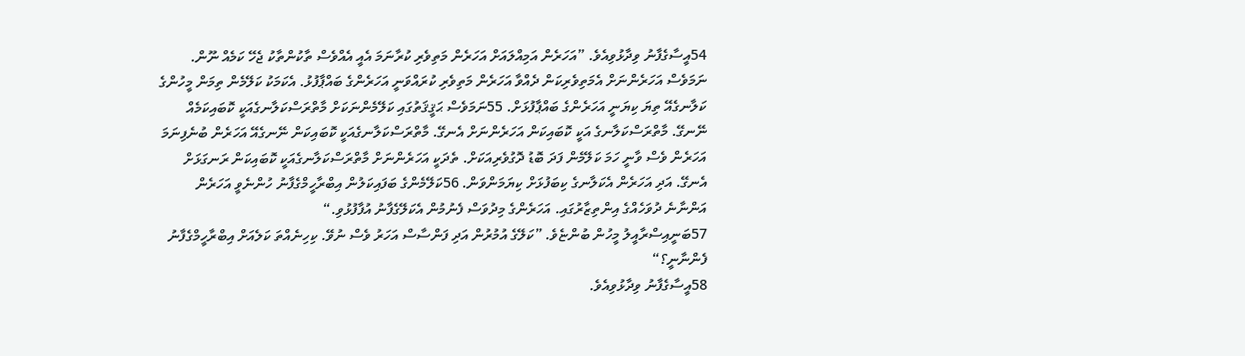54އީސާގެފާނު ވިދާޅުވިއެވެ. ”އަހަރެން އަމިއްލައަށް އަހަރެން މަތިވެރި ކުރާނަމަ އެއީ އެއްވެސް ތާކުންތާކު ޖެހޭ ކަމެއް ނޫން. ނަމަވެސް އަހަރެންނަށް އެމަތިވެރިކަން ދެއްވާ އަހަރެން މަތިވެރި ކުރައްވަނީ އަހަރެންގެ ބައްޕާފުޅު. އެކަމަކު ކަލޭމެން ތިމަން މީހުންގެ ކަލާނގެއޭ ތިޔަ ކިޔަނީ އަހަރެންގެ ބައްޕާފުޅަށް. 55ނަމަވެސް ޙަޤީޤަތުގައި ކަލޭމެންނަކަށް މާތްރަސްކަލާނގެއަކީ ކޮބައިކަމެއް ނޭނގޭ. މާތްރަސްކަލާނގެ އަކީ ކޮބައިކަން އަހަރެންނަށް އެނގޭ. މާތްރަސްކަލާނގެއަކީ ކޮބައިކަން ނޭނގެއޭ އަހަރެން ބުނެފިނަމަ އަހަރެން ވެސް ވާނީ ހަމަ ކަލޭމެން ފަދަ ބޮޑު ދޮގުވެރިއަކަށް. ތެދަކީ އަހަރެންނަށް މާތްރަސްކަލާނގެއަކީ ކޮބައިކަން ރަނގަޅަށް އެނގޭ. އަދި އަހަރެން އެކަލާނގެ ކިބަފުޅަށް ކިޔަމަންވަން. 56ކަލޭމެންގެ ބަފައިކަލުން އިބްރާހީމްގެފާނު ހުންނެވީ އަހަރެން އަންނާނެ ދުވަހެއްގެ އިންތިޒާރުގައި. އަހަރެންގެ މިދުވަސް ފެނުމުން އެކަލޭގެފާނު އުފާފުޅުވި.“
57ބަނީއިސްރާއީލު މީހުން ބުންޏެވެ. ”ކަލޭގެ އުމުރުން އަދި ފަންސާސް އަހަރު ވެސް ނުވޭ. ކިހިނެއްތަ ކަލެއަށް އިބްރާހީމްގެފާނު ފެންނާނީ؟“
58އީސާގެފާނު ވިދާޅުވިއެވެ.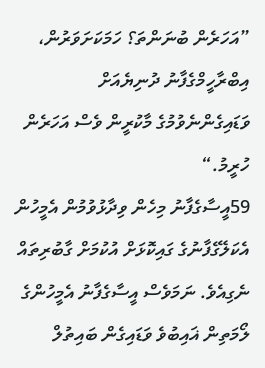”އަހަރެން ބުނަންތަ؟ ހަމަކަށަވަރުން، އިބްރާހީމްގެފާނު ދުނިޔެއަށް ވަޑައިގެންނެވުމުގެ މާކުރީން ވެސް އަހަރެން ހުރީމު.“
59އީސާގެފާނު މިހެން ވިދާޅުވުމުން އެމީހުން އެކަލޭގެފާނުގެ ގައިކޮޅަށް އުކުމަށް ގާބުރިތައް ނެގިއެވެ. ނަމަވެސް އީސާގެފާނު އެމީހުންގެ ލޯމަތިން ޣައިބުވެ ވަޑައިގެން ބައިތުލް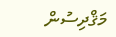މަޤްދިސުން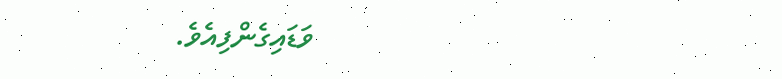ވަޑައިގެންފިއެވެ.